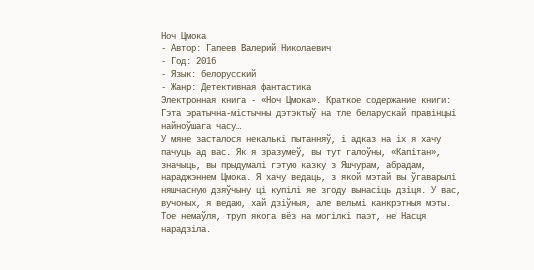Ноч Цмока
- Автор: Гапеев Валерий Николаевич
- Год: 2016
- Язык: белорусский
- Жанр: Детективная фантастика
Электронная книга - «Ноч Цмока». Краткое содержание книги:
Гэта эратычна-містычны дэтэктыў на тле беларускай правінцыі найноўшага часу…
У мяне засталося некалькі пытанняў, і адказ на іх я хачу пачуць ад вас. Як я зразумеў, вы тут галоўны, «Капітан», значыць, вы прыдумалі гэтую казку з Яшчурам, абрадам, нараджэннем Цмока. Я хачу ведаць, з якой мэтай вы ўгаварылі няшчасную дзяўчыну ці купілі яе згоду вынасіць дзіця. У вас, вучоных, я ведаю, хай дзіўныя, але вельмі канкрэтныя мэты. Тое немаўля, труп якога вёз на могілкі паэт, не Насця нарадзіла.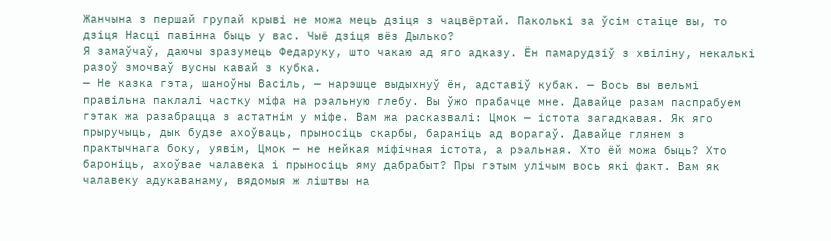Жанчына з першай групай крыві не можа мець дзіця з чацвёртай. Паколькі за ўсім стаіце вы, то дзіця Насці павінна быць у вас. Чыё дзіця вёз Дылько?
Я замаўчаў, даючы зразумець Федаруку, што чакаю ад яго адказу. Ён памарудзіў з хвіліну, некалькі разоў змочваў вусны кавай з кубка.
— Не казка гэта, шаноўны Васіль, — нарэшце выдыхнуў ён, адставіў кубак. — Вось вы вельмі правільна паклалі частку міфа на рэальную глебу. Вы ўжо прабачце мне. Давайце разам паспрабуем гэтак жа разабрацца з астатнім у міфе. Вам жа расказвалі: Цмок — істота загадкавая. Як яго прыручыць, дык будзе ахоўваць, прыносіць скарбы, бараніць ад ворагаў. Давайце глянем з практычнага боку, уявім, Цмок — не нейкая міфічная істота, а рэальная. Хто ёй можа быць? Хто бароніць, ахоўвае чалавека і прыносіць яму дабрабыт? Пры гэтым улічым вось які факт. Вам як чалавеку адукаванаму, вядомыя ж ліштвы на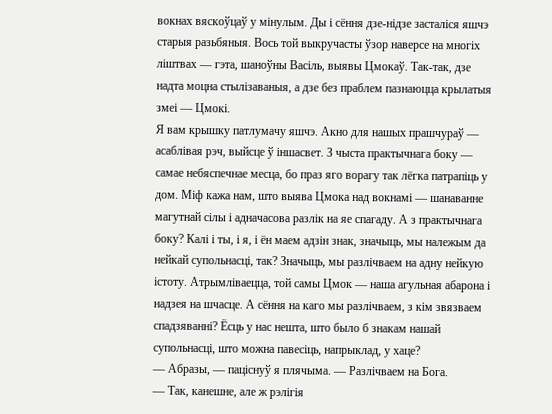вокнах вяскоўцаў у мінулым. Ды і сёння дзе-нідзе засталіся яшчэ старыя разьбяныя. Вось той выкручасты ўзор наверсе на многіх ліштвах — гэта, шаноўны Васіль, выявы Цмокаў. Так-так, дзе надта моцна стылізаваныя, а дзе без праблем пазнаюцца крылатыя змеі — Цмокі.
Я вам крышку патлумачу яшчэ. Акно для нашых прашчураў — асаблівая рэч, выйсце ў іншасвет. З чыста практычнага боку — самае небяспечнае месца, бо праз яго ворагу так лёгка патрапіць у дом. Міф кажа нам, што выява Цмока над вокнамі — шанаванне магутнай сілы і адначасова разлік на яе спагаду. А з практычнага боку? Калі і ты, і я, і ён маем адзін знак, значыць, мы належым да нейкай супольнасці, так? Значыць, мы разлічваем на адну нейкую істоту. Атрымліваецца, той самы Цмок — наша агульная абарона і надзея на шчасце. А сёння на каго мы разлічваем, з кім звязваем спадзяванні? Ёсць у нас нешта, што было б знакам нашай супольнасці, што можна павесіць, напрыклад, у хаце?
— Абразы, — паціснуў я плячыма. — Разлічваем на Бога.
— Так, канешне, але ж рэлігія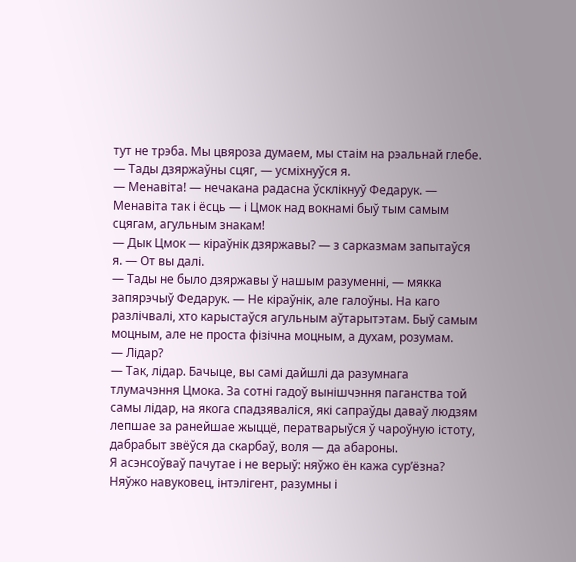тут не трэба. Мы цвяроза думаем, мы стаім на рэальнай глебе.
— Тады дзяржаўны сцяг, — усміхнуўся я.
— Менавіта! — нечакана радасна ўсклікнуў Федарук. — Менавіта так і ёсць — і Цмок над вокнамі быў тым самым сцягам, агульным знакам!
— Дык Цмок — кіраўнік дзяржавы? — з сарказмам запытаўся я. — От вы далі.
— Тады не было дзяржавы ў нашым разуменні, — мякка запярэчыў Федарук. — Не кіраўнік, але галоўны. На каго разлічвалі, хто карыстаўся агульным аўтарытэтам. Быў самым моцным, але не проста фізічна моцным, а духам, розумам.
— Лідар?
— Так, лідар. Бачыце, вы самі дайшлі да разумнага тлумачэння Цмока. За сотні гадоў вынішчэння паганства той самы лідар, на якога спадзяваліся, які сапраўды даваў людзям лепшае за ранейшае жыццё, ператварыўся ў чароўную істоту, дабрабыт звёўся да скарбаў, воля — да абароны.
Я асэнсоўваў пачутае і не верыў: няўжо ён кажа сур’ёзна? Няўжо навуковец, інтэлігент, разумны і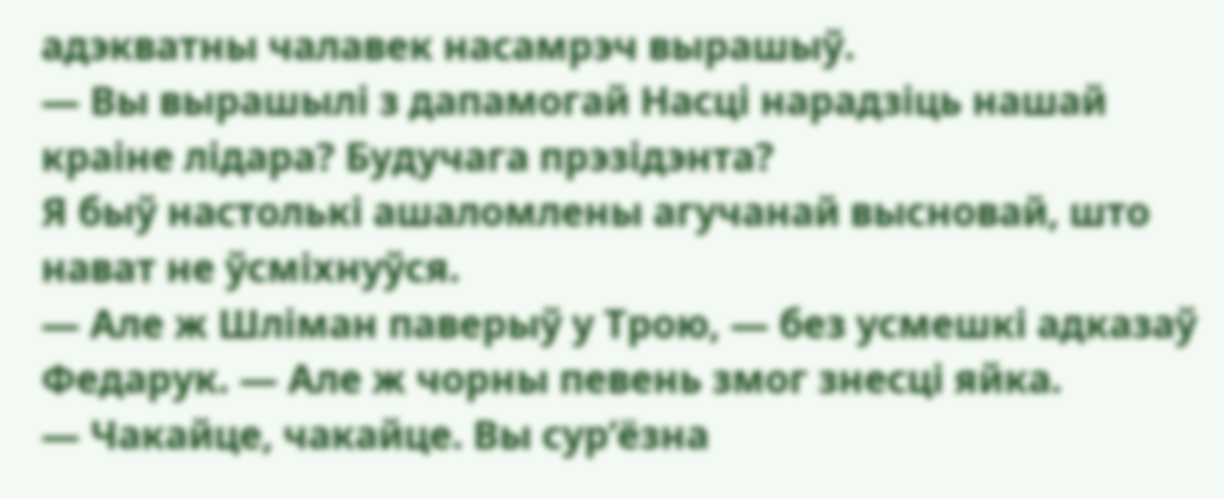адэкватны чалавек насамрэч вырашыў.
— Вы вырашылі з дапамогай Насці нарадзіць нашай краіне лідара? Будучага прэзідэнта?
Я быў настолькі ашаломлены агучанай высновай, што нават не ўсміхнуўся.
— Але ж Шліман паверыў у Трою, — без усмешкі адказаў Федарук. — Але ж чорны певень змог знесці яйка.
— Чакайце, чакайце. Вы сур’ёзна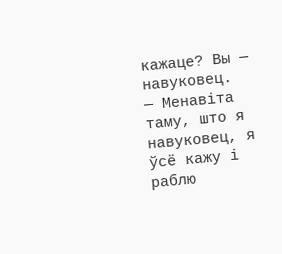кажаце? Вы — навуковец.
— Менавіта таму, што я навуковец, я ўсё кажу і раблю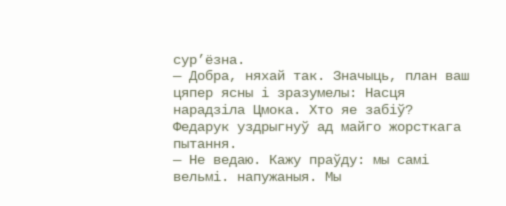сур’ёзна.
— Добра, няхай так. Значыць, план ваш цяпер ясны і зразумелы: Насця нарадзіла Цмока. Хто яе забіў?
Федарук уздрыгнуў ад майго жорсткага пытання.
— Не ведаю. Кажу праўду: мы самі вельмі. напужаныя. Мы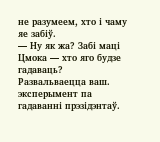не разумеем, хто і чаму яе забіў.
— Ну як жа? Забі маці Цмока — хто яго будзе гадаваць? Развальваецца ваш. эксперымент па гадаванні прэзідэнтаў.